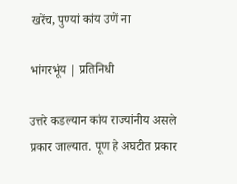खरेंच, पुण्यां कांय उणें ना

भांगरभूंय | प्रतिनिधी

उत्तरे कडल्यान कांय राज्यांनीय असले प्रकार जाल्यात. पूण हे अघटीत प्रकार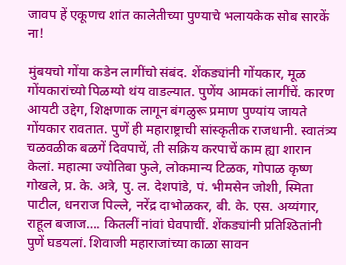जावप हें एकूणच शांत कालेतीच्या पुण्याचे भलायकेक सोब सारकें ना!

मुंबयचो गोंया कडेन लागींचो संबंद. शेंकड्यांनी गोंयकार, मूळ गोंयकारांच्यो पिळग्यो थंय वाडल्यात. पुणेंय आमकां लागींचें. कारण आयटी उद्देग, शिक्षणाक लागून बंगळुरू प्रमाण पुण्यांय जायते गोंयकार रावतात. पुणें ही महाराष्ट्राची सांस्कृतीक राजधानी. स्वातंत्र्य चळवळीक बळगें दिवपाचें, ती सक्रिय करपाचें काम ह्या शारान केलां. महात्मा ज्योतिबा फुले, लोकमान्य टिळक, गोपाळ कृष्ण गोखले, प्र. के. अत्रे, पु. ल. देशपांडे, पं. भीमसेन जोशी, स्मिता पाटील, धनराज पिल्ले, नरेंद्र दाभोळकर, बी. के. एस. अय्यंगार, राहूल बजाज…. कितलीं नांवां घेवपाचीं. शेंकड्यांनी प्रतिश्ठितांनी पुणें घडयलां. शिवाजी महाराजांच्या काळा सावन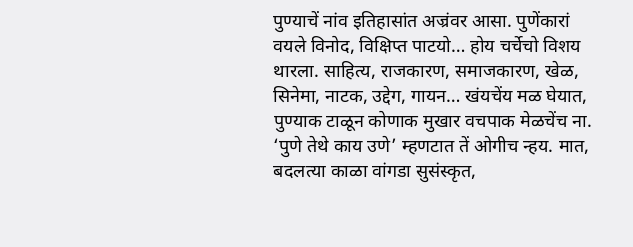पुण्याचें नांव इतिहासांत अज्रंवर आसा. पुणेंकारां वयले विनोद, विक्षिप्त पाटयो… होय चर्चेचो विशय थारला. साहित्य, राजकारण, समाजकारण, खेळ, सिनेमा, नाटक, उद्देग, गायन… खंयचेंय मळ घेयात, पुण्याक टाळून कोणाक मुखार वचपाक मेळचेंच ना. ‘पुणे तेथे काय उणे’ म्हणटात तें ओगीच न्हय. मात, बदलत्या काळा वांगडा सुसंस्कृत,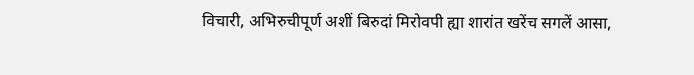विचारी, अभिरुचीपूर्ण अशीं बिरुदां मिरोवपी ह्या शारांत खरेंच सगलें आसा,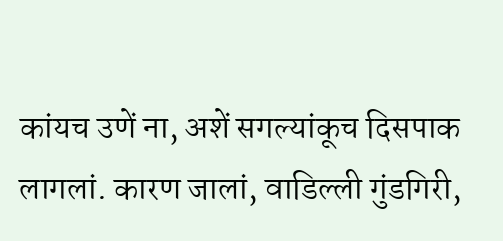कांयच उणें ना, अशें सगल्यांकूच दिसपाक लागलां. कारण जालां, वाडिल्ली गुंडगिरी,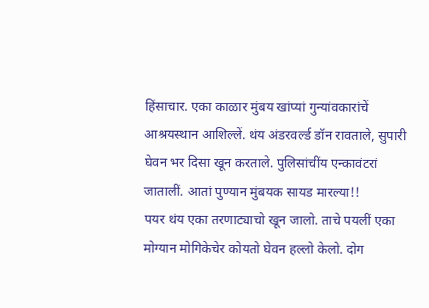हिंसाचार. एका काळार मुंबय खांप्यां गुन्यांवकारांचें आश्रयस्थान आशिल्लें. थंय अंडरवर्ल्ड डॉन रावताले, सुपारी घेवन भर दिसा खून करताले. पुलिसांचींय एन्कावंटरां जातालीं. आतां पुण्यान मुंबयक सायड मारल्या!!
पयर थंय एका तरणाट्याचो खून जालो. ताचे पयलीं एका मोग्यान मोगिकेचेर कोयतो घेवन हल्लो केलो. दोग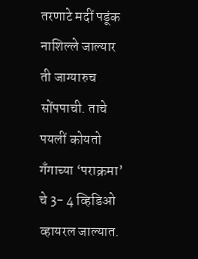तरणाटे मदीं पडूंक नाशिल्ले जाल्यार ती जाग्यारुच सोंपपाची. ताचे पयलीं कोयतो गँगाच्या ‘पराक्रमा’ चे 3- 4 व्हिडिओ व्हायरल जाल्यात.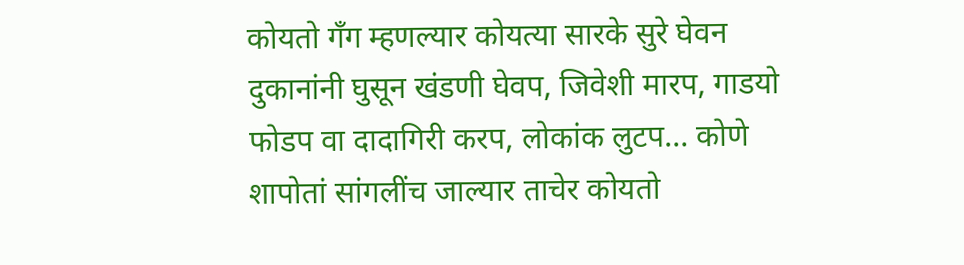कोयतो गँग म्हणल्यार कोयत्या सारके सुरे घेवन दुकानांनी घुसून खंडणी घेवप, जिवेशी मारप, गाडयो फोडप वा दादागिरी करप, लोकांक लुटप… कोणे शापोतां सांगलींच जाल्यार ताचेर कोयतो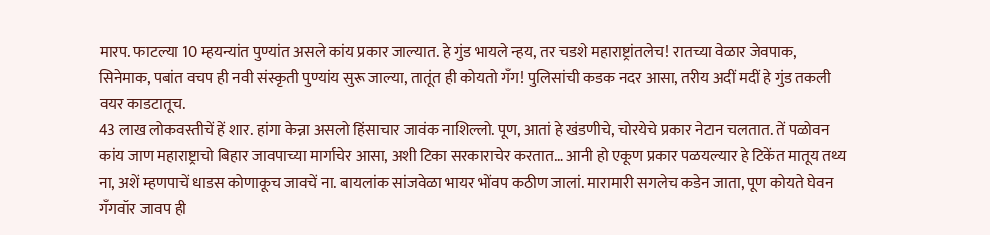मारप. फाटल्या 10 म्हयन्यांत पुण्यांत असले कांय प्रकार जाल्यात. हे गुंड भायले न्हय, तर चडशे महाराष्ट्रांतलेच! रातच्या वेळार जेवपाक, सिनेमाक, पबांत वचप ही नवी संस्कृती पुण्यांय सुरू जाल्या, तातूंत ही कोयतो गँग! पुलिसांची कडक नदर आसा, तरीय अदीं मदीं हे गुंड तकली वयर काडटातूच.
43 लाख लोकवस्तीचें हें शार. हांगा केन्ना असलो हिंसाचार जावंक नाशिल्लो. पूण, आतां हे खंडणीचे, चोरयेचे प्रकार नेटान चलतात. तें पळोवन कांय जाण महाराष्ट्राचो बिहार जावपाच्या मार्गाचेर आसा, अशी टिका सरकाराचेर करतात… आनी हो एकूण प्रकार पळयल्यार हे टिकेंत मातूय तथ्य ना, अशें म्हणपाचें धाडस कोणाकूच जावचें ना. बायलांक सांजवेळा भायर भोंवप कठीण जालां. मारामारी सगलेच कडेन जाता, पूण कोयते घेवन गँगवॉर जावप ही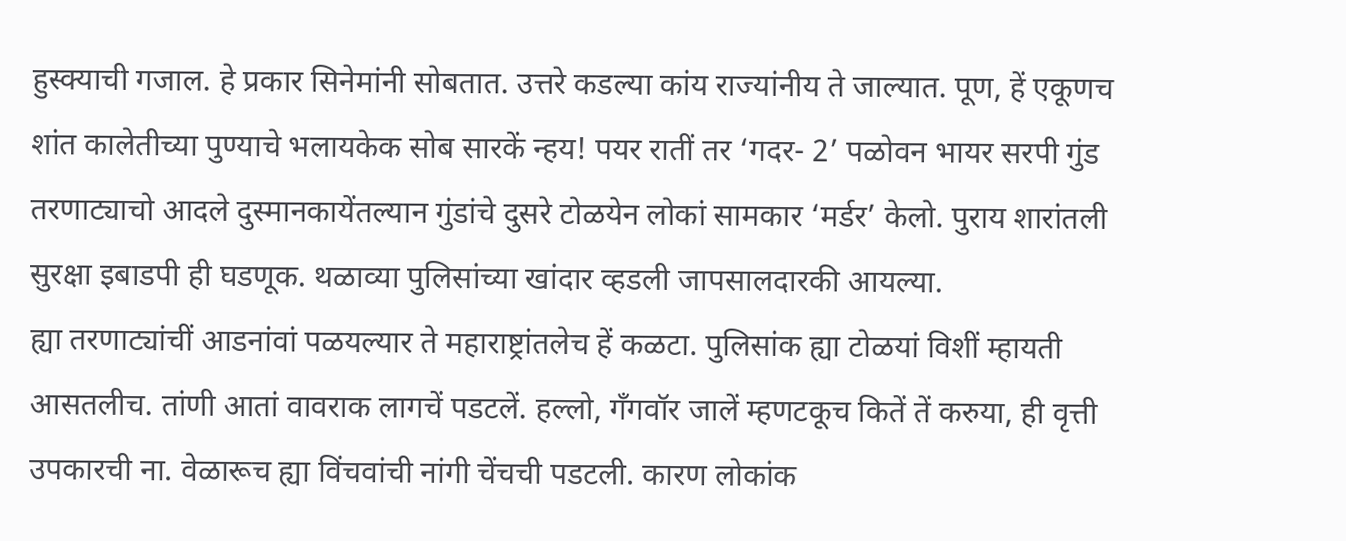हुस्क्याची गजाल. हे प्रकार सिनेमांनी सोबतात. उत्तरे कडल्या कांय राज्यांनीय ते जाल्यात. पूण, हें एकूणच शांत कालेतीच्या पुण्याचे भलायकेक सोब सारकें न्हय! पयर रातीं तर ‘गदर- 2’ पळोवन भायर सरपी गुंड तरणाट्याचो आदले दुस्मानकायेंतल्यान गुंडांचे दुसरे टोळयेन लोकां सामकार ‘मर्डर’ केलो. पुराय शारांतली सुरक्षा इबाडपी ही घडणूक. थळाव्या पुलिसांच्या खांदार व्हडली जापसालदारकी आयल्या.
ह्या तरणाट्यांचीं आडनांवां पळयल्यार ते महाराष्ट्रांतलेच हें कळटा. पुलिसांक ह्या टोळयां विशीं म्हायती आसतलीच. तांणी आतां वावराक लागचें पडटलें. हल्लो, गँगवॉर जालें म्हणटकूच कितें तें करुया, ही वृत्ती उपकारची ना. वेळारूच ह्या विंचवांची नांगी चेंचची पडटली. कारण लोकांक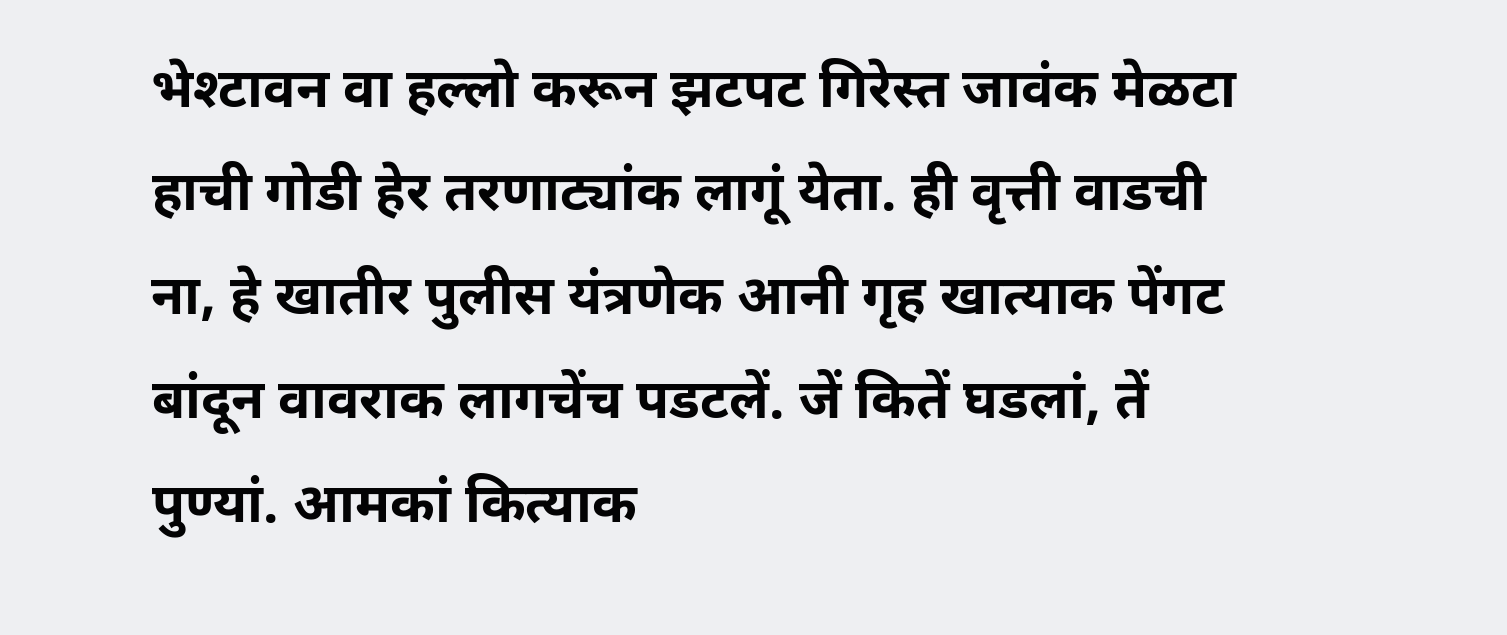भेश्टावन वा हल्लो करून झटपट गिरेस्त जावंक मेळटा हाची गोडी हेर तरणाट्यांक लागूं येता. ही वृत्ती वाडची ना, हे खातीर पुलीस यंत्रणेक आनी गृह खात्याक पेंगट बांदून वावराक लागचेंच पडटलें. जें कितें घडलां, तें पुण्यां. आमकां कित्याक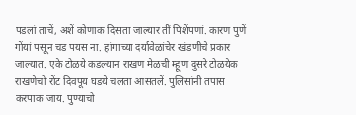पडलां ताचें, अशें कोणाक दिसता जाल्यार तीं पिशेंपणां. कारण पुणें गोंयां पसून चड पयस ना. हांगाच्या दर्यावेळांचेर खंडणीचे प्रकार जाल्यात. एके टोळये कडल्यान राखण मेळची म्हूण दुसरे टोळयेक राखणेचो रोंट दिवपूय घडये चलता आसतलें. पुलिसांनी तपास करपाक जाय. पुण्याचो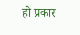हो प्रकार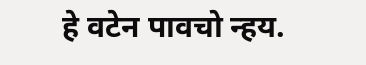हे वटेन पावचो न्हय.